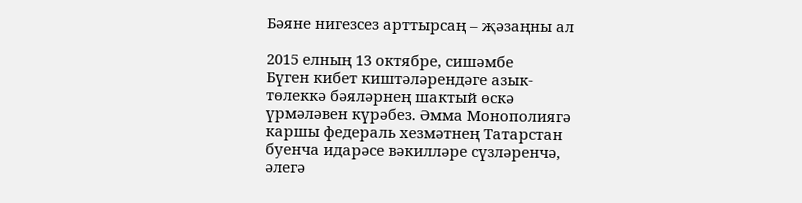Бәяне нигезсез арттырсаң – җәзаңны ал

2015 елның 13 октябре, сишәмбе
Бүген кибет киштәләрендәге азык-төлеккә бәяләрнең шактый өскә үрмәләвен күрәбез. Әмма Монополиягә каршы федераль хезмәтнең Татарстан буенча идарәсе вәкилләре сүзләренчә, әлегә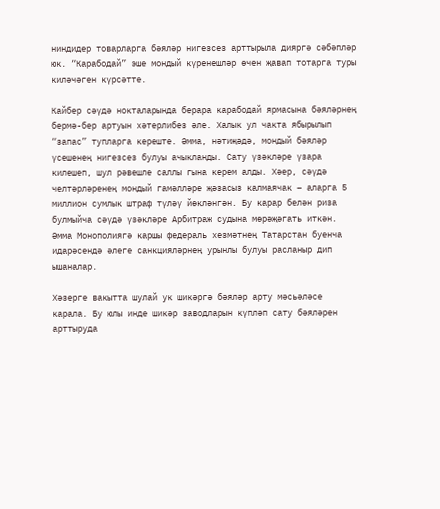ниндидер товарларга бәяләр нигезсез арттырыла дияргә сәбәпләр юк. “Карабодай” эше мондый күренешләр өчен җавап тотарга туры киләчәген күрсәтте.

Кайбер сәүдә нокталарында берара карабодай ярмасына бәяләрнең бермә-бер артуын хәтерлибез әле. Халык ул чакта ябырылып “запас” тупларга кереште. Әмма, нәтиҗәдә, мондый бәяләр үсешенең нигезсез булуы ачыкланды. Сату үзәкләре үзара килешеп, шул рәвешле саллы гына керем алды. Хәер, сәүдә челтәрләренең мондый гамәлләре җәзасыз калмаячак – аларга 5 миллион сумлык штраф түләү йөкләнгән. Бу карар белән риза булмыйча сәүдә үзәкләре Арбитраж судына мөрәҗәгать иткән. Әмма Монополиягә каршы федераль хезмәтнең Татарстан буенча идарәсендә әлеге санкцияләрнең урынлы булуы расланыр дип ышаналар.

Хәзерге вакытта шулай ук шикәргә бәяләр арту мәсьәләсе карала. Бу юлы инде шикәр заводларын күпләп сату бәяләрен арттыруда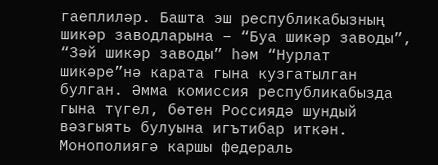гаеплиләр. Башта эш республикабызның шикәр заводларына – “Буа шикәр заводы”, “Зәй шикәр заводы” һәм “Нурлат шикәре”нә карата гына кузгатылган булган. Әмма комиссия республикабызда гына түгел, бөтен Россиядә шундый вәзгыять булуына игътибар иткән. Монополиягә каршы федераль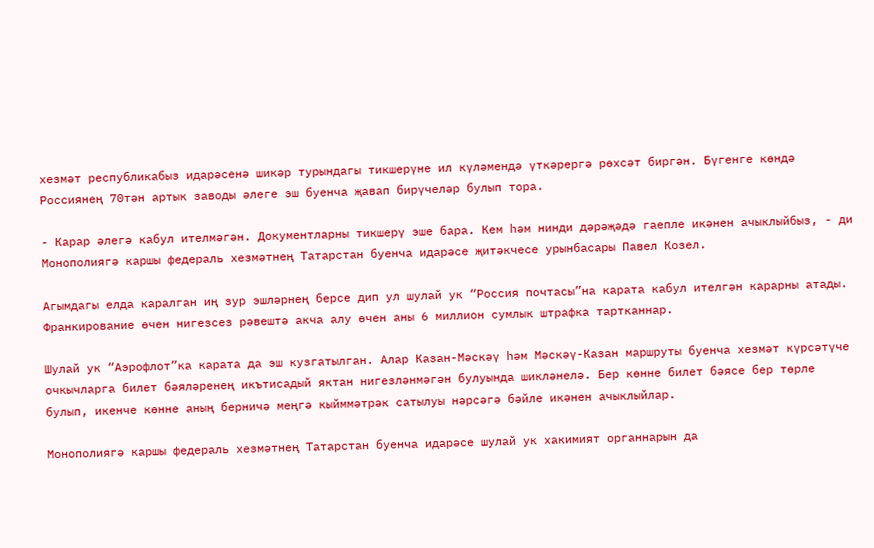хезмәт республикабыз идарәсенә шикәр турындагы тикшерүне ил күләмендә үткәрергә рөхсәт биргән. Бүгенге көндә Россиянең 70тән артык заводы әлеге эш буенча җавап бирүчеләр булып тора.

- Карар әлегә кабул ителмәгән. Документларны тикшерү эше бара. Кем һәм нинди дәрәҗәдә гаепле икәнен ачыклыйбыз, - ди Монополиягә каршы федераль хезмәтнең Татарстан буенча идарәсе җитәкчесе урынбасары Павел Козел.

Агымдагы елда каралган иң зур эшләрнең берсе дип ул шулай ук “Россия почтасы”на карата кабул ителгән карарны атады. Франкирование өчен нигезсез рәвештә акча алу өчен аны 6 миллион сумлык штрафка тартканнар.

Шулай ук “Аэрофлот”ка карата да эш кузгатылган. Алар Казан-Мәскәү һәм Мәскәү-Казан маршруты буенча хезмәт күрсәтүче очкычларга билет бәяләренең икътисадый яктан нигезләнмәгән булуында шикләнелә. Бер көнне билет бәясе бер төрле булып, икенче көнне аның берничә меңгә кыйммәтрәк сатылуы нәрсәгә бәйле икәнен ачыклыйлар.

Монополиягә каршы федераль хезмәтнең Татарстан буенча идарәсе шулай ук хакимият органнарын да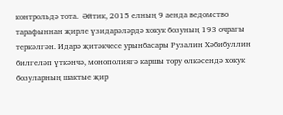контрольдә тота.  Әйтик, 2015 елның 9 аенда ведомство тарафыннан җирле үзидарәләрдә хокук бозуның 193 очрагы теркәлгән. Идарә җитәкчесе урынбасары Рузалин Хәбибуллин билгеләп үткәнчә, монополиягә каршы тору өлкәсендә хокук бозуларның шактые җир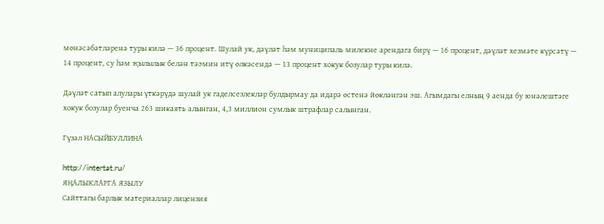мөнәсәбәтләренә туры килә — 36 процент. Шулай ук, дәүләт һәм муниципаль милекне арендага бирү — 16 процент, дәүләт хезмәте күрсәтү — 14 процент, су һәм җылылык белән тәэмин итү өлкәсендә — 13 процент хокук бозулар туры килә.

Дәүләт сатып алулары үткәрүдә шулай ук гаделсезлекләр булдырмау да идарә өстенә йөкләнгән эш. Агымдагы елның 9 аенда бу юнәлештәге хокук бозулар буенча 263 шикаять алынган, 4,3 миллион сумлык штрафлар салынган.

Гүзәл НАСЫЙБУЛЛИНА

http://intertat.ru/
ЯҢАЛЫКЛАРГА ЯЗЫЛУ
Сайттагы барлык материаллар лицензия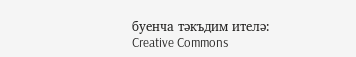буенча тәкъдим ителә:
Creative Commons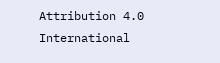Attribution 4.0 International